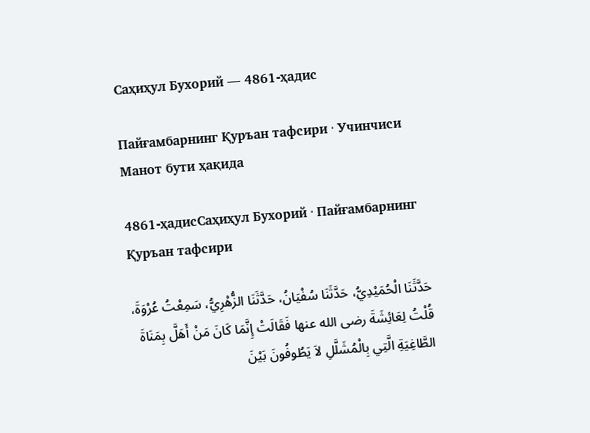Саҳиҳул Бухорий — 4861-ҳадис

Пайғамбарнинг Қуръан тафсири · Учинчиси Манот бути ҳақида

4861-ҳадисСаҳиҳул Бухорий · Пайғамбарнинг Қуръан тафсири

حَدَّثَنَا الْحُمَيْدِيُّ، حَدَّثَنَا سُفْيَانُ، حَدَّثَنَا الزُّهْرِيُّ، سَمِعْتُ عُرْوَةَ، قُلْتُ لِعَائِشَةَ رضى الله عنها فَقَالَتْ إِنَّمَا كَانَ مَنْ أَهَلَّ بِمَنَاةَ الطَّاغِيَةِ الَّتِي بِالْمُشَلَّلِ لاَ يَطُوفُونَ بَيْنَ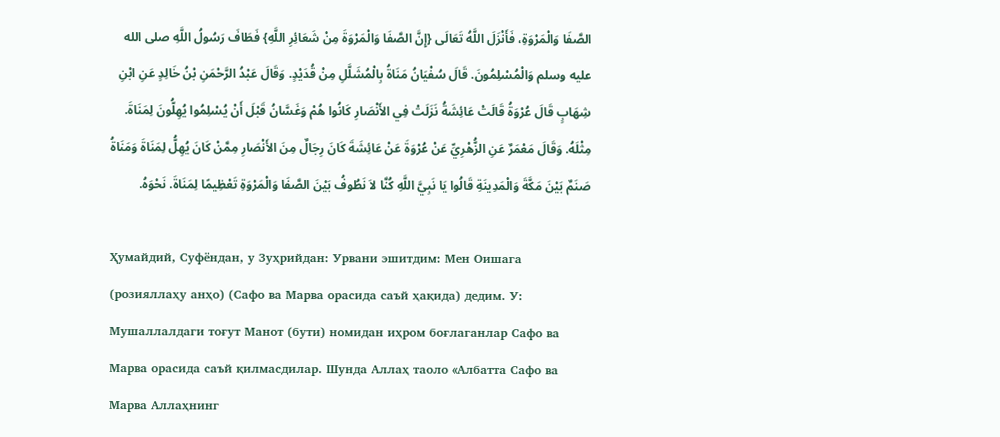الصَّفَا وَالْمَرْوَةِ، فَأَنْزَلَ اللَّهُ تَعَالَى {إِنَّ الصَّفَا وَالْمَرْوَةَ مِنْ شَعَائِرِ اللَّهِ} فَطَافَ رَسُولُ اللَّهِ صلى الله عليه وسلم وَالْمُسْلِمُونَ. قَالَ سُفْيَانُ مَنَاةُ بِالْمُشَلَّلِ مِنْ قُدَيْدٍ. وَقَالَ عَبْدُ الرَّحْمَنِ بْنُ خَالِدٍ عَنِ ابْنِ شِهَابٍ قَالَ عُرْوَةُ قَالَتْ عَائِشَةُ نَزَلَتْ فِي الأَنْصَارِ كَانُوا هُمْ وَغَسَّانُ قَبْلَ أَنْ يُسْلِمُوا يُهِلُّونَ لِمَنَاةَ. مِثْلَهُ. وَقَالَ مَعْمَرٌ عَنِ الزُّهْرِيِّ عَنْ عُرْوَةَ عَنْ عَائِشَةَ كَانَ رِجَالٌ مِنَ الأَنْصَارِ مِمَّنْ كَانَ يُهِلُّ لِمَنَاةَ وَمَنَاةُ صَنَمٌ بَيْنَ مَكَّةَ وَالْمَدِينَةِ قَالُوا يَا نَبِيَّ اللَّهِ كُنَّا لاَ نَطُوفُ بَيْنَ الصَّفَا وَالْمَرْوَةِ تَعْظِيمًا لِمَنَاةَ. نَحْوَهُ.

Ҳумайдий, Суфёндан, у Зуҳрийдан: Урвани эшитдим: Мен Оишага (розияллаҳу анҳо) (Сафо ва Марва орасида саъй ҳақида) дедим. У: Мушаллалдаги тоғут Манот (бути) номидан иҳром боғлаганлар Сафо ва Марва орасида саъй қилмасдилар. Шунда Аллаҳ таоло «Албатта Сафо ва Марва Аллаҳнинг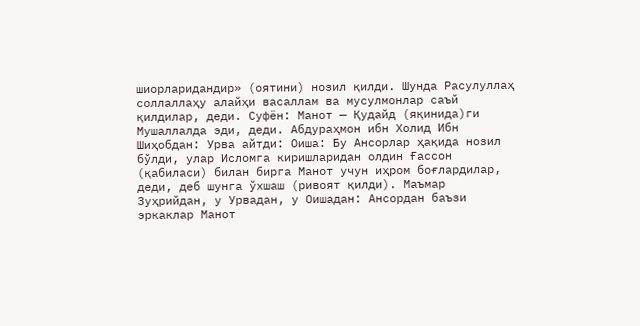шиорларидандир» (оятини) нозил қилди. Шунда Расулуллаҳ соллаллаҳу алайҳи васаллам ва мусулмонлар саъй қилдилар, деди. Суфён: Манот — Қудайд (яқинида)ги Мушаллалда эди, деди. Абдураҳмон ибн Холид Ибн Шиҳобдан: Урва айтди: Оиша: Бу Ансорлар ҳақида нозил бўлди, улар Исломга киришларидан олдин Ғассон (қабиласи) билан бирга Манот учун иҳром боғлардилар, деди, деб шунга ўхшаш (ривоят қилди). Маъмар Зуҳрийдан, у Урвадан, у Оишадан: Ансордан баъзи эркаклар Манот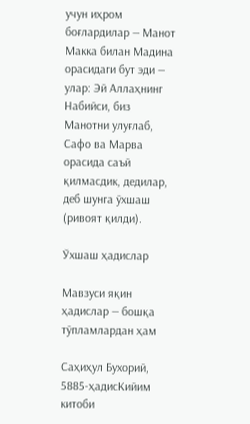учун иҳром боғлардилар — Манот Макка билан Мадина орасидаги бут эди — улар: Эй Аллаҳнинг Набийси, биз Манотни улуғлаб, Сафо ва Марва орасида саъй қилмасдик, дедилар, деб шунга ўхшаш (ривоят қилди).

Ўхшаш ҳадислар

Мавзуси яқин ҳадислар — бошқа тўпламлардан ҳам

Саҳиҳул Бухорий, 5885-ҳадисКийим китоби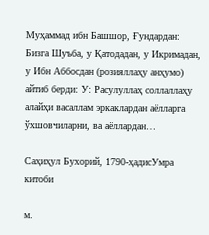Муҳаммад ибн Башшор, Ғундардан: Бизга Шуъба, у Қатодадан, у Икримадан, у Ибн Аббосдан (розияллаҳу анҳумо) айтиб берди: У: Расулуллаҳ соллаллаҳу алайҳи васаллам эркаклардан аёлларга ўхшовчиларни, ва аёллардан…

Саҳиҳул Бухорий, 1790-ҳадисУмра китоби

м.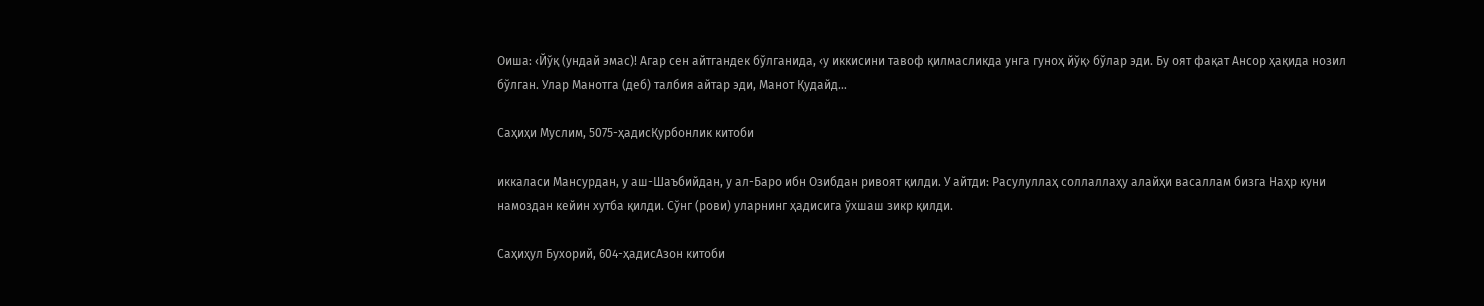Оиша: ‹Йўқ (ундай эмас)! Агар сен айтгандек бўлганида, ‹у иккисини тавоф қилмасликда унга гуноҳ йўқ› бўлар эди. Бу оят фақат Ансор ҳақида нозил бўлган. Улар Манотга (деб) талбия айтар эди, Манот Қудайд…

Саҳиҳи Муслим, 5075-ҳадисҚурбонлик китоби

иккаласи Мансурдан, у аш-Шаъбийдан, у ал-Баро ибн Озибдан ривоят қилди. У айтди: Расулуллаҳ соллаллаҳу алайҳи васаллам бизга Наҳр куни намоздан кейин хутба қилди. Сўнг (рови) уларнинг ҳадисига ўхшаш зикр қилди.

Саҳиҳул Бухорий, 604-ҳадисАзон китоби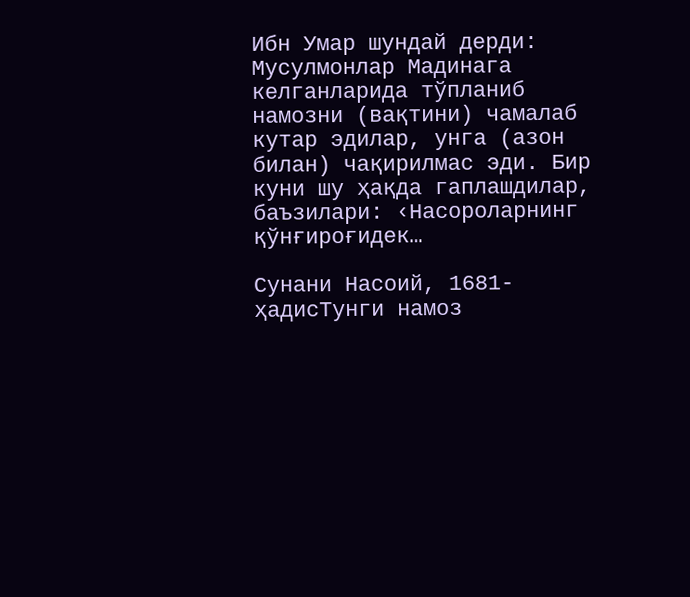Ибн Умар шундай дерди: Мусулмонлар Мадинага келганларида тўпланиб намозни (вақтини) чамалаб кутар эдилар, унга (азон билан) чақирилмас эди. Бир куни шу ҳақда гаплашдилар, баъзилари: ‹Насороларнинг қўнғироғидек…

Сунани Насоий, 1681-ҳадисТунги намоз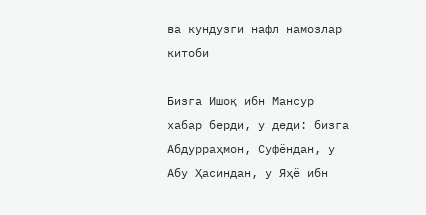ва кундузги нафл намозлар китоби

Бизга Ишоқ ибн Мансур хабар берди, у деди: бизга Абдурраҳмон, Суфёндан, у Абу Ҳасиндан, у Яҳё ибн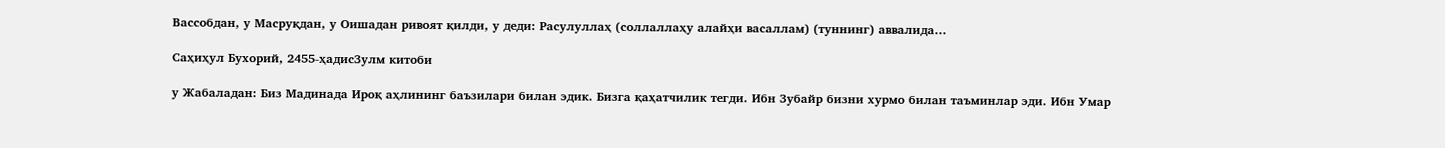Вассобдан, у Масруқдан, у Оишадан ривоят қилди, у деди: Расулуллаҳ (соллаллаҳу алайҳи васаллам) (туннинг) аввалида…

Саҳиҳул Бухорий, 2455-ҳадисЗулм китоби

у Жабаладан: Биз Мадинада Ироқ аҳлининг баъзилари билан эдик. Бизга қаҳатчилик тегди. Ибн Зубайр бизни хурмо билан таъминлар эди. Ибн Умар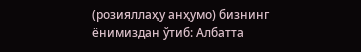(розияллаҳу анҳумо) бизнинг ёнимиздан ўтиб: Албатта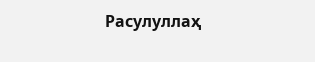Расулуллаҳ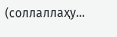(соллаллаҳу…